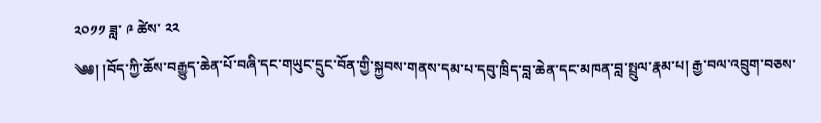༢༠༡༡ ཟླ་ ༩ ཚེས་ ༢༢
༄༅། །བོད་ཀྱི་ཆོས་བརྒྱུད་ཆེན་པོ་བཞི་དང་གཡུང་དྲུང་བོན་གྱི་སྐྱབས་གནས་དམ་པ་དབུ་ཁྲིད་བླ་ཆེན་དང་མཁན་བླ་སྤྲུལ་རྣམ་པ། རྒྱ་བལ་འབྲུག་བཅས་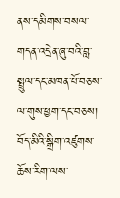ནས་དམིགས་བསལ་གདན་འདྲེན་ཞུ་བའི་བླ་སྤྲུལ་དང་མཁན་པོ་བཅས་ལ་གུས་ཕྱག་དང་བཅས། བོད་མིའི་སྒྲིག་འཛུགས་ཆོས་རིག་ལས་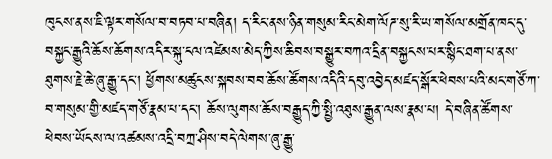ཁུངས་ནས་ཇི་ལྟར་གསོལ་བ་བཏབ་པ་བཞིན། ད་རིང་ནས་ཉིན་གསུམ་རིང་མེག་ལོཌ་སུ་རི་ཡ་གསོལ་མགྲོན་ཁང་དུ་བསྐྱང་རྒྱུའི་ཆོས་ཆོགས་འདིར་སྐུ་ངལ་འཛེམས་མེད་ཀྱིས་ཆིབས་བསྒྱུར་བཀའ་དྲིན་བསྐྱངས་པར་སྙིང་ཐག་པ་ནས་ཐུགས་རྗེ་ཆེ་ཞུ་རྒྱུ་དང་། ཕྱོགས་མཚུངས་སྐབས་བབ་ཆོས་ཚོགས་འདིའི་དབུ་འབྱེད་མཛད་སྒོར་ཕེབས་པའི་མང་གཙོ་ཀ་བ་གསུམ་གྱི་མཛད་གཙོ་རྣམ་པ་དང་། ཆོས་ལུགས་ཆོས་བརྒྱུད་ཀྱི་སྤྱི་འཐུས་རྒྱུན་ལས་རྣམ་པ། དེ་བཞིན་ཚོགས་ཕེབས་ཡོངས་ལ་འཚམས་འདྲི་བཀྲ་ཤིས་བདེ་ལེགས་ཞུ་རྒྱུ་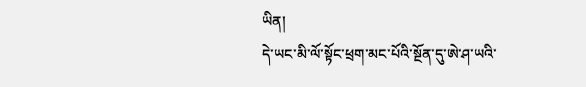ཡིན།
དེ་ཡང་མི་ལོ་སྟོང་ཕྲག་མང་པོའི་སྔོན་དུ་ཨེ་ཤ་ཡའི་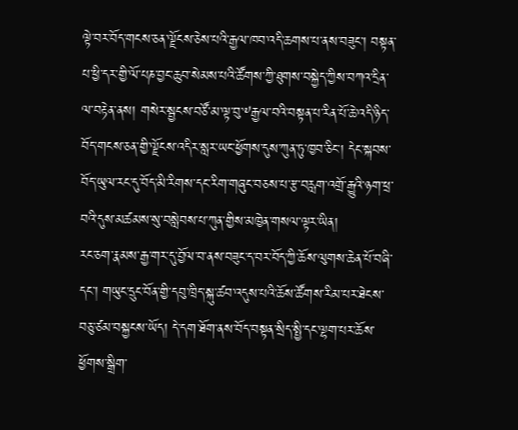ལྟེ་བར་བོད་གངས་ཅན་ལྗོངས་ཅེས་པའི་རྒྱལ་ཁབ་འདི་ཆགས་པ་ནས་བཟུང་། བསྟན་པ་ཕྱི་དར་གྱི་ལོ་པཎ་བྱང་ཆུབ་སེམས་པའི་ཚོགས་ཀྱི་ཐུགས་བསྐྱེད་ཀྱིས་བཀའ་དྲིན་ལ་བརྟེན་ནས། གསེར་སྦྱངས་བཙོ་མ་ལྟ་བུ་༸རྒྱལ་བའི་བསྟན་པ་རིན་པོ་ཆེ་འདི་ཉིད་བོད་གངས་ཅན་གྱི་ལྗོངས་འདིར་སླར་ཡང་ཕྱོགས་དུས་ཀུན་ཏུ་ཁྱབ་ཅིང་། དེང་སྐབས་བོད་ཡུལ་རང་དུ་བོད་མི་རིགས་དང་རིག་གཞུང་བཅས་པ་རྩ་བརླག་འགྲོ་རྒྱུའི་ཉག་ཕྲ་བའི་དུས་མཚམས་སུ་བསླེབས་པ་ཀུན་གྱིས་མཁྱེན་གསལ་ལྟར་ཡིན།
རང་ཅག་རྣམས་རྒྱ་གར་དུ་བྱོལ་བ་ནས་བཟུང་ད་བར་བོད་ཀྱི་ཆོས་ལུགས་ཆེན་པོ་བཞི་དང་། གཡུང་དྲུང་བོན་གྱི་དབུ་ཁྲིད་སྐུ་ཚབ་འདུས་པའི་ཆོས་ཚོགས་རིམ་པར་ཐེངས་བཅུ་ཙམ་བསྐྱངས་ཡོད། དེ་དག་ཐོག་ནས་བོད་བསྟན་སྲིད་སྤྱི་དང་ལྷག་པར་ཆོས་ཕྱོགས་སྒྲིག་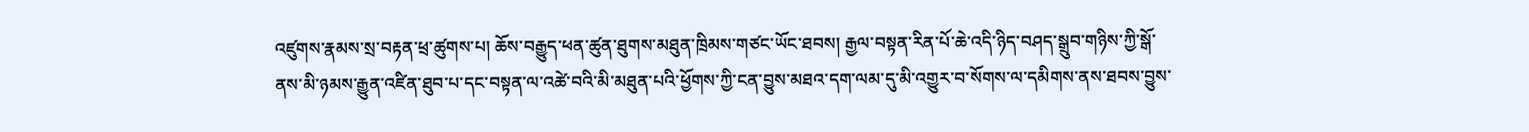འཛུགས་རྣམས་སྲ་བརྟན་ཕྲ་ཚུགས་པ། ཆོས་བརྒྱུད་ཕན་ཚུན་ཐུགས་མཐུན་ཁྲིམས་གཙང་ཡོང་ཐབས། རྒྱལ་བསྟན་རིན་པོ་ཆེ་འདི་ཉིད་བཤད་སྒྲུབ་གཉིས་ཀྱི་སྒོ་ནས་མི་ཉམས་རྒྱུན་འཛིན་ཐུབ་པ་དང་བསྟན་ལ་འཚེ་བའི་མི་མཐུན་པའི་ཕྱོགས་ཀྱི་ངན་བྱུས་མཐའ་དག་ལམ་དུ་མི་འགྱུར་བ་སོགས་ལ་དམིགས་ནས་ཐབས་བྱུས་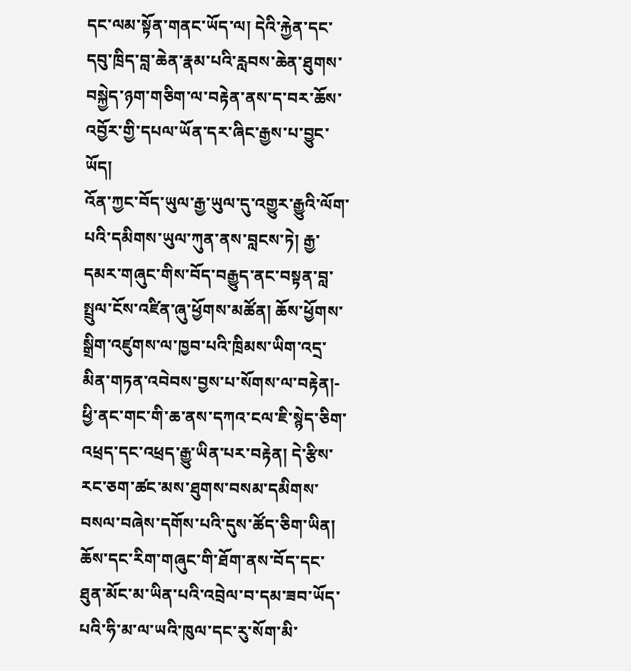དང་ལམ་སྟོན་གནང་ཡོད་ལ། དེའི་རྐྱེན་དང་དབུ་ཁྲིད་བླ་ཆེན་རྣམ་པའི་རླབས་ཆེན་ཐུགས་བསྐྱེད་ཉག་གཅིག་ལ་བརྟེན་ནས་ད་བར་ཆོས་འབྱོར་གྱི་དཔལ་ཡོན་དར་ཞིང་རྒྱས་པ་བྱུང་ཡོད།
འོན་ཀྱང་བོད་ཡུལ་རྒྱ་ཡུལ་དུ་འགྱུར་རྒྱུའི་ལོག་པའི་དམིགས་ཡུལ་ཀུན་ནས་བླངས་ཏེ། རྒྱ་དམར་གཞུང་གིས་བོད་བརྒྱུད་ནང་བསྟན་བླ་སྤྲུལ་ངོས་འཛིན་ཞུ་ཕྱོགས་མཚོན། ཆོས་ཕྱོགས་སྒྲིག་འཛུགས་ལ་ཁྱབ་པའི་ཁྲིམས་ཡིག་འདྲ་མིན་གཏན་འབེབས་བྱས་པ་སོགས་ལ་བརྟེན།- ཕྱི་ནང་གང་གི་ཆ་ནས་དཀའ་ངལ་ཇི་སྙེད་ཅིག་འཕྲད་དང་འཕྲད་རྒྱུ་ཡིན་པར་བརྟེན། དེ་རྩིས་རང་ཅག་ཚང་མས་ཐུགས་བསམ་དམིགས་བསལ་བཞེས་དགོས་པའི་དུས་ཚོད་ཅིག་ཡིན།
ཆོས་དང་རིག་གཞུང་གི་ཐོག་ནས་བོད་དང་ཐུན་མོང་མ་ཡིན་པའི་འབྲེལ་བ་དམ་ཟབ་ཡོད་པའི་ཧི་མ་ལ་ཡའི་ཁུལ་དང་རུ་སོག་མི་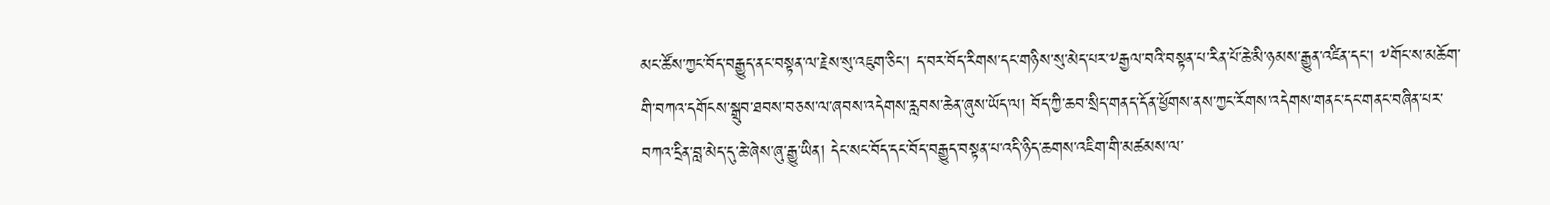མང་ཚོས་ཀྱང་བོད་བརྒྱུད་ནང་བསྟན་ལ་རྗེས་སུ་འཇུག་ཅིང་། ད་བར་བོད་རིགས་དང་གཉིས་སུ་མེད་པར་༸རྒྱལ་བའི་བསྟན་པ་རིན་པོ་ཆེ་མི་ཉམས་རྒྱུན་འཛིན་དང་། ༸གོང་ས་མཆོག་གི་བཀའ་དགོངས་སྒྲུབ་ཐབས་བཅས་ལ་ཞབས་འདེགས་རླབས་ཆེན་ཞུས་ཡོད་ལ། བོད་ཀྱི་ཆབ་སྲིད་གནད་དོན་ཕྱོགས་ནས་ཀྱང་རོགས་འདེགས་གནང་དང་གནང་བཞིན་པར་བཀའ་དྲིན་བླ་མེད་དུ་ཆེ་ཞེས་ཞུ་རྒྱུ་ཡིན། དེང་སང་བོད་དང་བོད་བརྒྱུད་བསྟན་པ་འདི་ཉིད་ཆགས་འཇིག་གི་མཚམས་ལ་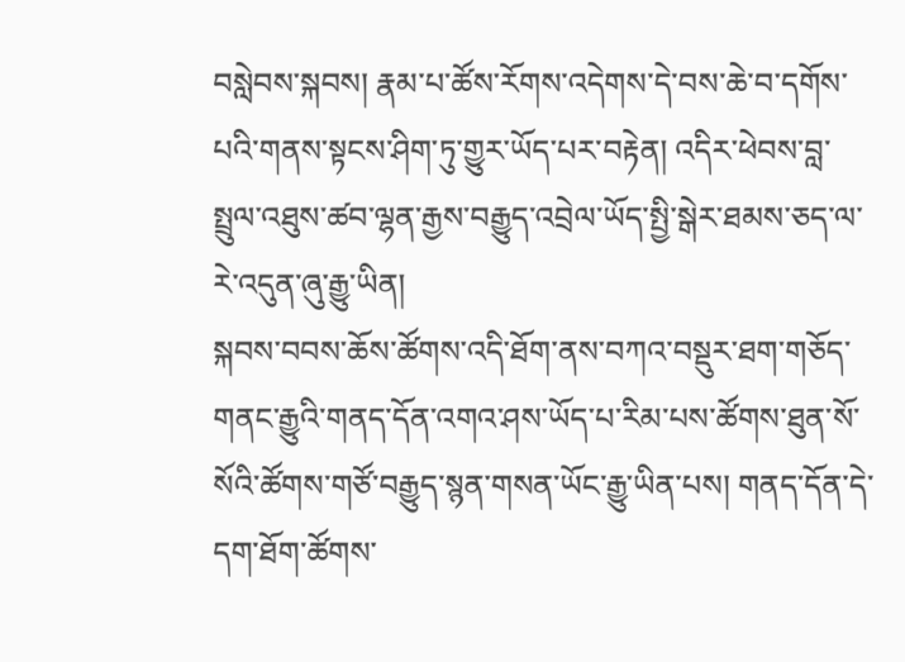བསླེབས་སྐབས། རྣམ་པ་ཚོས་རོགས་འདེགས་དེ་བས་ཆེ་བ་དགོས་པའི་གནས་སྟངས་ཤིག་ཏུ་གྱུར་ཡོད་པར་བརྟེན། འདིར་ཕེབས་བླ་སྤྲུལ་འཐུས་ཚབ་ལྷན་རྒྱས་བརྒྱུད་འབྲེལ་ཡོད་སྤྱི་སྒེར་ཐམས་ཅད་ལ་རེ་འདུན་ཞུ་རྒྱུ་ཡིན།
སྐབས་བབས་ཆོས་ཚོགས་འདི་ཐོག་ནས་བཀའ་བསྡུར་ཐག་གཅོད་གནང་རྒྱུའི་གནད་དོན་འགའ་ཤས་ཡོད་པ་རིམ་པས་ཚོགས་ཐུན་སོ་སོའི་ཚོགས་གཙོ་བརྒྱུད་སྙན་གསན་ཡོང་རྒྱུ་ཡིན་པས། གནད་དོན་དེ་དག་ཐོག་ཚོགས་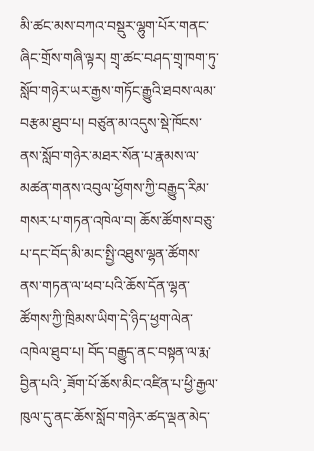མི་ཚང་མས་བཀའ་བསྡུར་ལྷུག་པོར་གནང་ཞིང་གྲོས་གཞི་ལྟར། གྲྭ་ཚང་བཤད་གྲྭ་ཁག་ཏུ་སློབ་གཉེར་ཡར་རྒྱས་གཏོང་རྒྱུའི་ཐབས་ལམ་བརྩམ་ཐུབ་པ། བཙུན་མ་འདུས་སྡེ་ཁོངས་ནས་སློབ་གཉེར་མཐར་སོན་པ་རྣམས་ལ་མཚན་གནས་འབུལ་ཕྱོགས་ཀྱི་བརྒྱུད་རིམ་གསར་པ་གཏན་འཁེལ་བ། ཆོས་ཚོགས་བཅུ་པ་དང་བོད་མི་མང་སྤྱི་འཐུས་ལྷན་ཚོགས་ནས་གཏན་ལ་ཕབ་པའི་ཆོས་དོན་ལྷན་ཚོགས་ཀྱི་ཁྲིམས་ཡིག་དེ་ཉིད་ཕྱག་ལེན་འཁེལ་ཐུབ་པ། བོད་བརྒྱུད་ནང་བསྟན་ལ་རྨ་བྱིན་པའི་¸ཟོག་པོ་ཆོས་མིང་འཛིན་པ་ཕྱི་རྒྱལ་ཁུལ་དུ་ནང་ཆོས་སློབ་གཉེར་ཚད་ལྡན་མེད་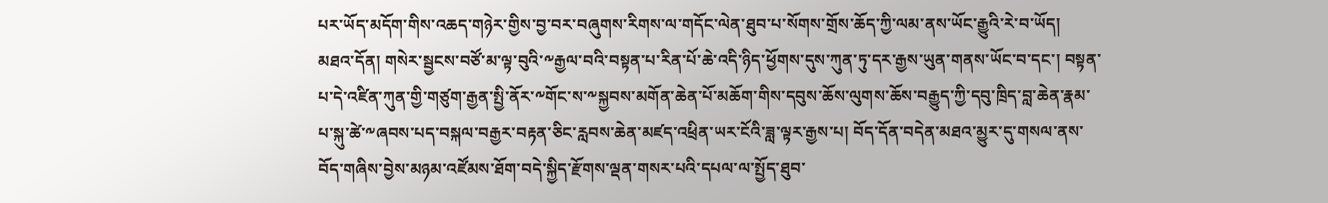པར་ཡོད་མདོག་གིས་འཆད་གཉེར་གྱིས་བྱ་བར་བཞུགས་རིགས་ལ་གདོང་ལེན་ཐུབ་པ་སོགས་གྲོས་ཆོད་ཀྱི་ལམ་ནས་ཡོང་རྒྱུའི་རེ་བ་ཡོད།
མཐའ་དོན། གསེར་སྦྱངས་བཙོ་མ་ལྟ་བུའི་༸རྒྱལ་བའི་བསྟན་པ་རིན་པོ་ཆེ་འདི་ཉིད་ཕྱོགས་དུས་ཀུན་ཏུ་དར་རྒྱས་ཡུན་གནས་ཡོང་བ་དང་། བསྟན་པ་དེ་འཛིན་ཀུན་གྱི་གཙུག་རྒྱན་སྤྱི་ནོར་༸གོང་ས་༸སྐྱབས་མགོན་ཆེན་པོ་མཆོག་གིས་དབུས་ཆོས་ལུགས་ཆོས་བརྒྱུད་ཀྱི་དབུ་ཁྲིད་བླ་ཆེན་རྣམ་པ་སྐུ་ཚེ་༸ཞབས་པད་བསྐལ་བརྒྱར་བརྟན་ཅིང་རླབས་ཆེན་མཛད་འཕྲིན་ཡར་ངོའི་ཟླ་ལྟར་རྒྱས་པ། བོད་དོན་བདེན་མཐའ་མྱུར་དུ་གསལ་ནས་བོད་གཞིས་བྱེས་མཉམ་འཛོམས་ཐོག་བདེ་སྐྱིད་རྫོགས་ལྡན་གསར་པའི་དཔལ་ལ་སྤྱོད་ཐུབ་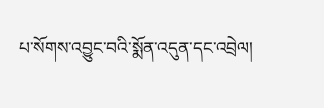པ་སོགས་འབྱུང་བའི་སྨོན་འདུན་དང་འབྲེལ།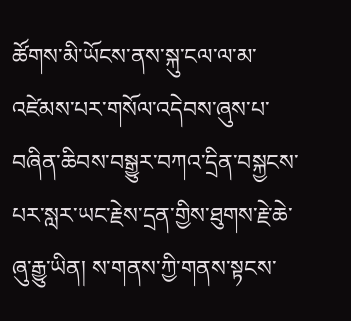ཚོགས་མི་ཡོངས་ནས་སྐུ་ངལ་ལ་མ་འཛེམས་པར་གསོལ་འདེབས་ཞུས་པ་བཞིན་ཆིབས་བསྒྱུར་བཀའ་དྲིན་བསྐྱངས་པར་སླར་ཡང་རྗེས་དྲན་གྱིས་ཐུགས་རྗེ་ཆེ་ཞུ་རྒྱུ་ཡིན། ས་གནས་ཀྱི་གནས་སྟངས་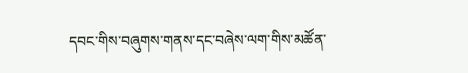དབང་གིས་བཞུགས་གནས་དང་བཞེས་ལག་གིས་མཚོན་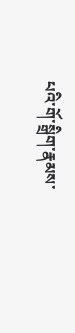པའི་གོ་སྒྲིག་རྣམས་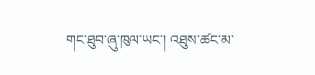གང་ཐུབ་ཞུ་ཁུལ་ཡང་། འཐུས་ཚང་མ་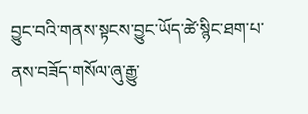བྱུང་བའི་གནས་སྟངས་བྱུང་ཡོད་ཚེ་སྙིང་ཐག་པ་ནས་བཟོད་གསོལ་ཞུ་རྒྱུ་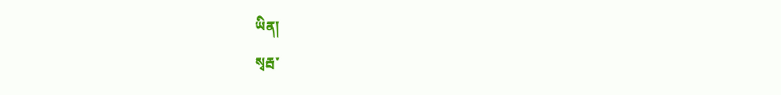ཡིན།
སྭརྦ་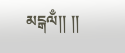མངྒལྃ།། །།